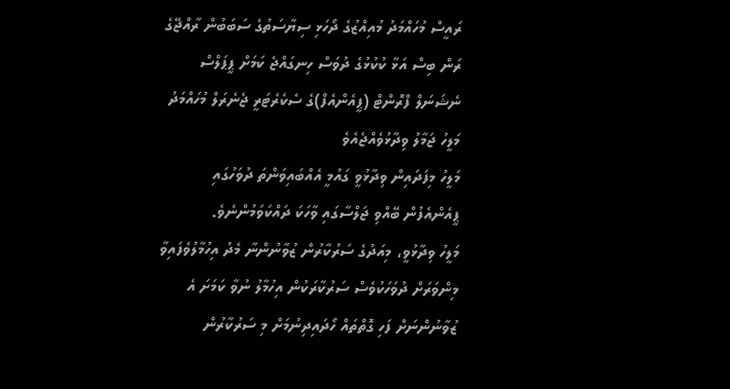ރައީސް މުހައްމަދު މުއިއްޒުގެ ދޯހަޅި ސިޔާސަތުގެ ސަބަބުން ރާއްޖޭގެ ރަން ބިސް އަޅާ ކުކުޅުގެ ދުވަސް ހިނގައްޖެ ކަމަށް ޕީޕަލްސް ނެޝަނަލް ފްރޮންޓް (ޕީއެންއެފް)ގެ ސެކެރެޓަރީ ޖެނެރަލް މުހައްމަދު މަލީހު ޖަމާލު ވިދާޅުވެއްޖެއެވެ
މަލީހު މިފަދައިން ވިދާޅުވީ ގައުމީ އެއްބައިވަންތަ ދުވަހުގައި ޕީއެންއެފުން ބޭއްވި ޖަލްސާގައި ވާހަކަ ދައްކަވަމުންނެވެ.
މަލީހު ވިދާޅުވީ، މިއަދުގެ ސަރުކާރުން ޒުވާނުންނާ މެދު އިހުމާލުވެފައިވާ މިންވަރަށް ދުވަހަކުވެސް ސަރުކާރަކުން އިހުމާލު ނުވާ ކަމަށަ އެ ޒުވާނުންނަށް ފަހި ގޮތްތައް ހޯދައިދިނުމަށް މި ސަރުކާރުން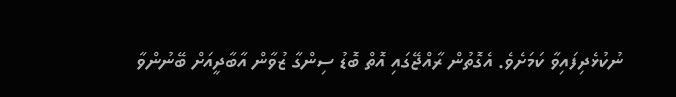ނުކުޅެދިފައިވާ ކަމަށެވެ. އެގޮތުން ރާއްޖޭގައި އޮތް ބޮޑު ސިންގާ ޒުވާން އާބާދީއަށް ބޭނުންވާ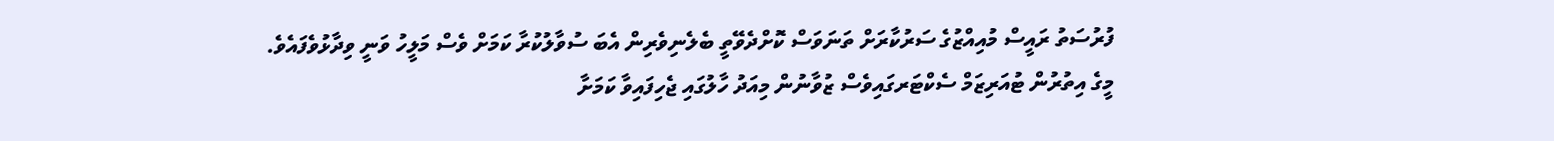ފުރުސަތު ރައީސް މުއިއްޒުގެ ސަރުކާރަށް ތަނަވަސް ކޮށްދެވޭތީ ބެލެނިވެރިން އެބަ ސުވާލުކުރާ ކަމަށް ވެސް މަލީހު ވަނީ ވިދާޅުވެފައެވެ.
މީގެ އިތުރުން ޓުއަރިޒަމް ސެކްޓަރގައިވެސް ޒުވާނުން މިއަދު ހާލުގައި ޖެހިފައިވާ ކަމަށާ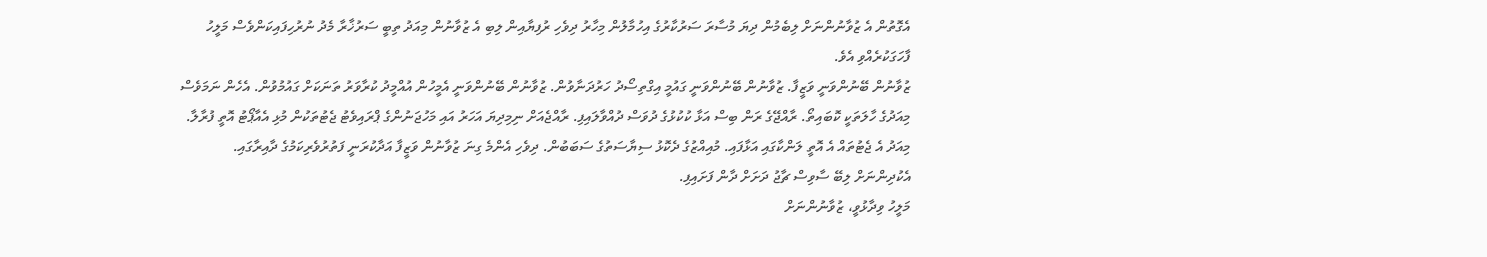އެގޮތުން އެ ޒުވާނުންނަށް ލިބެމުން ދިޔަ މުސާރަ ސަރުކާރުގެ އިހުމާލުން މިހާރު ދިވެހި ރުފިޔާއިން ލިބި އެ ޒުވާނުން މިއަދު ތިބީ ސަރުޚާރާ މެދު ނުރުހިފައިކަންވެސް މަލީހު ފާހަގަކުރެއްވި އެވެ.
ޒުވާނުން ބޭނުންވަނީ ވަޒީފާ. ޒުވާނުން ބޭނުންވަނީ ގައުމީ އިގްތިސޯދު ހަރުދަނާވުން. ޒުވާނުން ބޭނުންވަނީ އެމީހުން އުއްމީދު ކުރާވަރު ތަނަކަށް ގައުމުވުން. އެހެން ނަމަވެސް މިއަދުގެ ހާލަތަކީ ކޮބައިތޯ. ރާއްޖޭގެ ރަން ބިސް އަޅާ ކުކުޅުގެ ދުވަސް ދުއްވާލައިފި. ރާއްޖެއަށް ނިމިދިޔަ އަހަރު އައި މަހުޖަނުންގެ ޕްރައިވެޓު ޖެޓުތަކުން މުޅި އެއާޕޯޓު އޮތީ ފުރާލާ. މިއަދު އެ ޖެޓުތައް އެ އޮތީ ލަންކާގައި އަޅާފައި. މުއިއްޒުގެ ދެކޮޅު ސިޔާސަތުގެ ސަބަބުން. ދިވެހި އެންމެ ގިނަ ޒުވާނުން ވަޒީފާ އަދާކުރަނީ ފަތުރުވެރިކަމުގެ ދާއިރާގައި. އެކުދިންނަށް ލިބޭ ސާވިސް ޗާޖު ދަށަށް ދާން ފަށައިފި.
މަލީހު ވިދާޅުވީ، ޒުވާނުންނަށް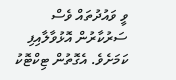ވީ ވައުދުތައް ވެސް ސަރުކާރުން އޮޅުވާލާއިފި ކަމަށެވެ. އެގޮތުން ޓިކްޓޮކު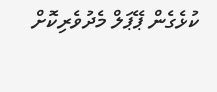ކުޅެގެން ޕޭޕަލް މެދުވެރިކޮށް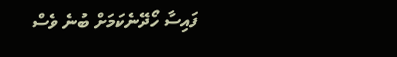ފައިސާ ހޯދޭނެކަމަށް ބުނެ ވެސް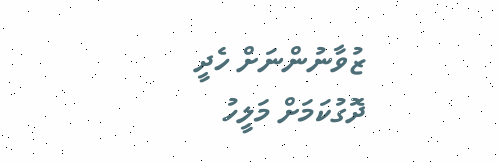ޒުވާނުންނަށް ހެދީ ދޮގުކަމަށް މަލީހު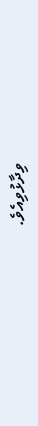ވިދާޅުވިއެވެ.